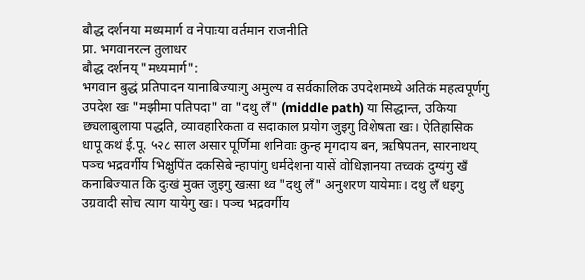बौद्ध दर्शनया मध्यमार्ग व नेपाःया वर्तमान राजनीति
प्रा. भगवानरत्न तुलाधर
बौद्ध दर्शनय् "मध्यमार्ग":
भगवान बुद्धं प्रतिपादन यानाबिज्याःगु अमुल्य व सर्वकालिक उपदेशमध्ये अतिकं महत्वपूर्णगु उपदेश खः "मझीमा पतिपदा" वा "दथु लँ" (middle path) या सिद्धान्त, उकिया छ्यलाबुलाया पद्धति, व्यावहारिकता व सदाकाल प्रयोग जुइगु विशेषता खः। ऐतिहासिक धापू कथं ई.पू. ५२८ साल असार पूर्णिमा शनिवाः कुन्ह मृगदाय बन, ऋषिपतन, सारनाथय् पञ्च भद्रवर्गीय भिक्षुपिंत दकसिबे न्हापांगु धर्मदेशना यासें वोधिज्ञानया तच्वकं दुग्यंगु खँ कनाबिज्यात कि दुःखं मुक्त जुइगु खःसा थ्व "दथु लँ" अनुशरण यायेमाः। दथु लँ धइगु उग्रवादी सोच त्याग यायेगु खः। पञ्च भद्रवर्गीय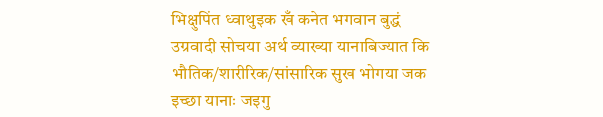भिक्षुपिंत ध्वाथुइक खँ कनेत भगवान बुद्धं उग्रवादी सोचया अर्थ व्याख्या यानाबिज्यात कि भौतिक/शारीरिक/सांसारिक सुख भोगया जक इच्छा यानाः जइगु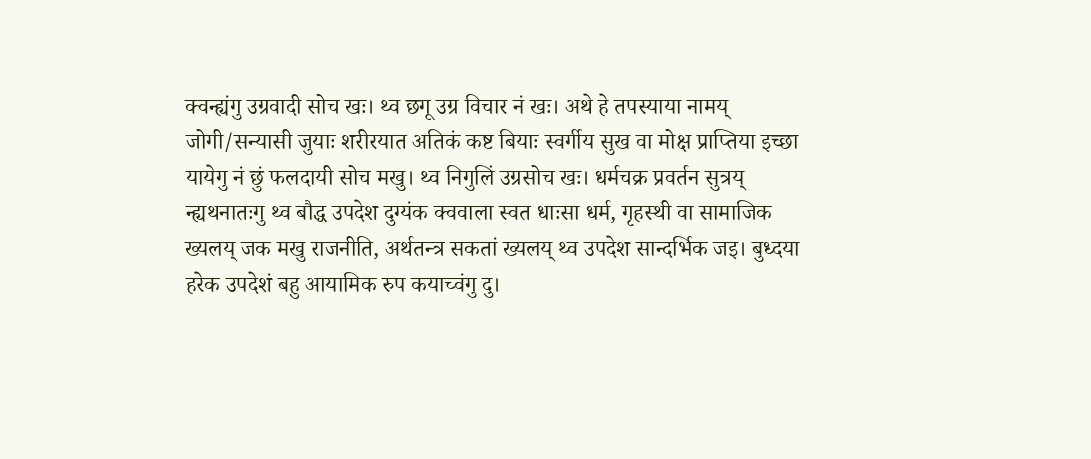क्वन्ह्यंगु उग्रवादी सोच खः। थ्व छगू उग्र विचार नं खः। अथे हे तपस्याया नामय् जोगी/सन्यासी जुयाः शरीरयात अतिकं कष्ट बियाः स्वर्गीय सुख वा मोक्ष प्राप्तिया इच्छा यायेगु नं छुं फलदायी सोच मखु। थ्व निगुलिं उग्रसोच खः। धर्मचक्र प्रवर्तन सुत्रय् न्ह्यथनातःगु थ्व बौद्ध उपदेश दुग्यंक क्ववाला स्वत धाःसा धर्म, गृहस्थी वा सामाजिक ख्यलय् जक मखु राजनीति, अर्थतन्त्र सकतां ख्यलय् थ्व उपदेश सान्दर्भिक जइ। बुध्दया हरेक उपदेशं बहु आयामिक रुप कयाच्वंगु दु।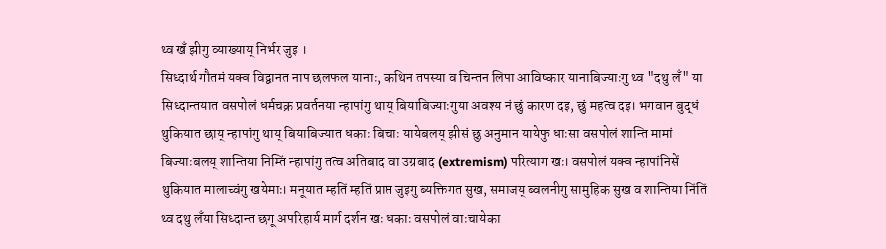थ्व खँ झीगु व्याख्याय् निर्भर जुइ ।
सिध्दार्थ गौतमं यक्व विद्वानत नाप छलफल यानाः, कथिन तपस्या व चिन्तन लिपा आविष्कार यानाबिज्याःगु थ्व "दथु लँ" या सिध्दान्तयात वसपोलं धर्मचक्र प्रवर्तनया न्हापांगु थाय् बियाबिज्याःगुया अवश्य नं छुं कारण दइ, छुं महत्व दइ। भगवान बुद्धं थुकियात छाय् न्हापांगु थाय् बियाबिज्यात धकाः बिचाः यायेबलय् झीसं छु अनुमान यायेफु धाःसा वसपोलं शान्ति मामां बिज्याःबलय् शान्तिया निम्तिं न्हापांगु तत्व अतिबाद वा उग्रबाद (extremism) परित्याग खः। वसपोलं यक्व न्हापांनिसें थुकियात मालाच्वंगु खयेमाः। मनूयात म्हतिं म्हतिं प्राप्त जुइगु ब्यक्तिगत सुख, समाजय् ब्वलनीगु सामुहिक सुख व शान्तिया निंतिं थ्व दथु लँया सिध्दान्त छगू अपरिहार्य मार्ग दर्शन खः धकाः वसपोलं वाःचायेका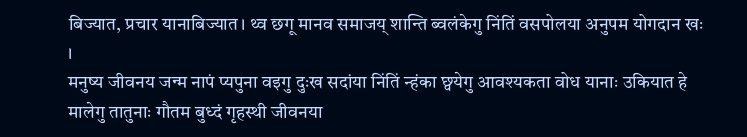बिज्यात, प्रचार यानाबिज्यात। थ्व छगू मानव समाजय् शान्ति ब्वलंकेगु निंतिं वसपोलया अनुपम योगदान खः ।
मनुष्य जीवनय जन्म नापं प्यपुना वइगु दुःख सदांया निंतिं न्हंका छ्वयेगु आवश्यकता वोध यानाः उकियात हे मालेगु तातुनाः गौतम बुध्दं गृहस्थी जीवनया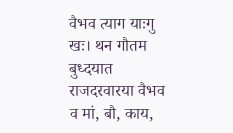वैभव त्याग याःगु खः। थन गौतम बुध्दयात राजदरवारया वैभव व मां, बौ, काय,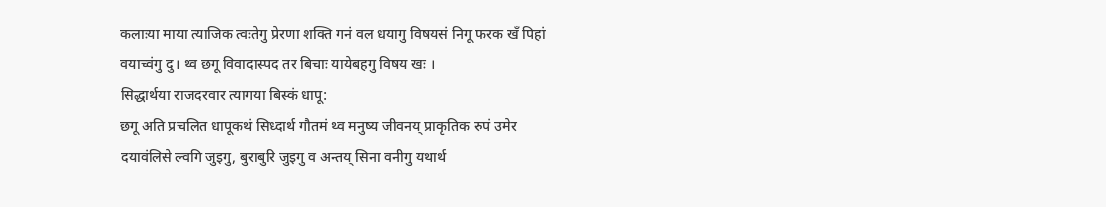कलाःया माया त्याजिक त्वःतेगु प्रेरणा शक्ति गनं वल धयागु विषयसं निगू फरक खँ पिहां वयाच्वंगु दु। थ्व छगू विवादास्पद तर बिचाः यायेबहगु विषय खः ।
सिद्धार्थया राजदरवार त्यागया बिस्कं धापू:
छगू अति प्रचलित धापूकथं सिध्दार्थ गौतमं थ्व मनुष्य जीवनय् प्राकृतिक रुपं उमेर दयावंलिसे ल्वगि जुइगु, बुराबुरि जुइगु व अन्तय् सिना वनीगु यथार्थ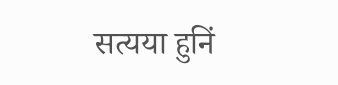सत्यया हुनिं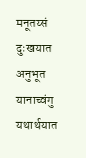मनूतय्सं दुःखयात अनुभूत यानाच्वंगु यथार्थयात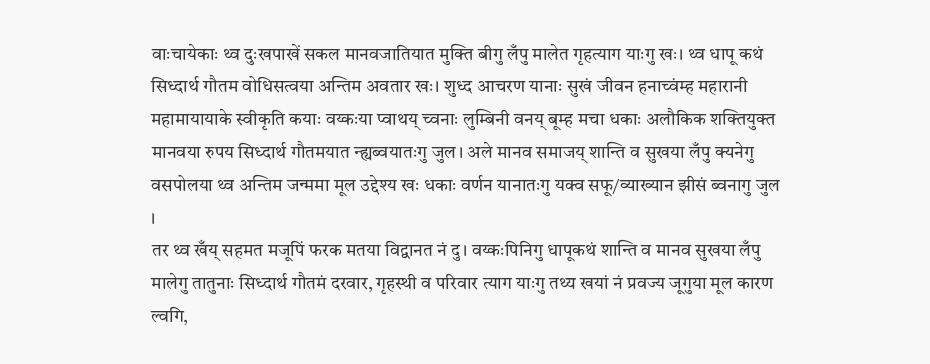वाःचायेकाः थ्व दुःखपाखें सकल मानवजातियात मुक्ति बीगु लँपु मालेत गृहत्याग याःगु खः। थ्व धापू कथं सिध्दार्थ गौतम वोधिसत्वया अन्तिम अवतार खः। शुध्द आचरण यानाः सुखं जीवन हनाच्वंम्ह महारानी महामायायाके स्वीकृति कयाः वय्कःया प्वाथय् च्वनाः लुम्बिनी वनय् बूम्ह मचा धकाः अलौकिक शक्तियुक्त मानवया रुपय सिध्दार्थ गौतमयात न्ह्यब्वयातःगु जुल। अले मानव समाजय् शान्ति व सुखया लँपु क्यनेगु वसपोलया थ्व अन्तिम जन्ममा मूल उद्देश्य खः धकाः वर्णन यानातःगु यक्व सफू/व्याख्यान झीसं ब्वनागु जुल ।
तर थ्व खँय् सहमत मजूपिं फरक मतया विद्वानत नं दु। वय्कःपिनिगु धापूकथं शान्ति व मानव सुखया लँपु मालेगु तातुनाः सिध्दार्थ गौतमं दरवार, गृहस्थी व परिवार त्याग याःगु तथ्य खयां नं प्रवज्य जूगुया मूल कारण ल्वगि,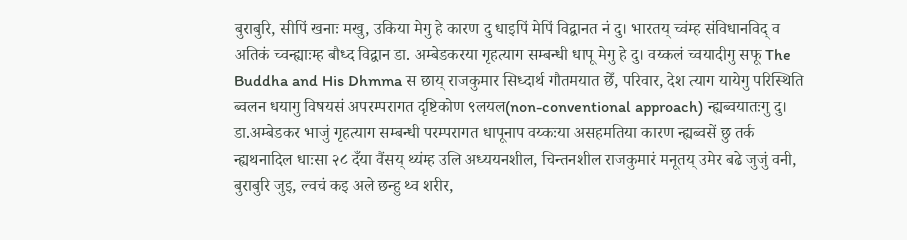बुराबुरि, सीपिं खनाः मखु, उकिया मेगु हे कारण दु धाइपिं मेपिं विद्वानत नं दु। भारतय् च्वंम्ह संविधानविद् व अतिकं च्वन्ह्याःम्ह बौध्द विद्वान डा. अम्बेडकरया गृहत्याग सम्बन्धी धापू मेगु हे दु। वय्कलं च्वयादीगु सफू The Buddha and His Dhmma स छाय् राजकुमार सिध्दार्थ गौतमयात छेँ, परिवार, देश त्याग यायेगु परिस्थिति ब्वलन धयागु विषयसं अपरम्परागत दृष्टिकोण ९लयल(non-conventional approach) न्ह्यब्वयातःगु दु। डा.अम्बेडकर भाजुं गृहत्याग सम्बन्धी परम्परागत धापूनाप वय्कःया असहमतिया कारण न्ह्यब्वसें छु तर्क न्ह्यथनादिल धाःसा २८ दँया वैंसय् थ्यंम्ह उलि अध्ययनशील, चिन्तनशील राजकुमारं मनूतय् उमेर बढे जुजुं वनी, बुराबुरि जुइ, ल्वचं कइ अले छन्हु थ्व शरीर,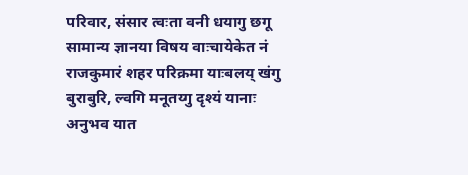परिवार, संसार त्वःता वनी धयागु छगू सामान्य ज्ञानया विषय वाःचायेकेत नं राजकुमारं शहर परिक्रमा याःबलय् खंगु बुराबुरि, ल्वगि मनूतय्गु दृश्यं यानाः अनुभव यात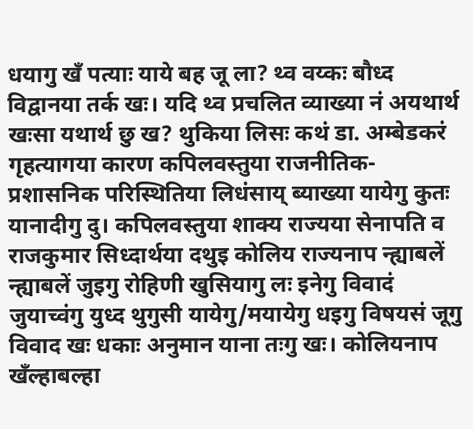धयागु खँ पत्याः याये बह जू ला? थ्व वय्कः बौध्द विद्वानया तर्क खः। यदि थ्व प्रचलित व्याख्या नं अयथार्थ खःसा यथार्थ छु ख? थुकिया लिसः कथं डा. अम्बेडकरं गृहत्यागया कारण कपिलवस्तुया राजनीतिक-प्रशासनिक परिस्थितिया लिधंसाय् ब्याख्या यायेगु कुतः यानादीगु दु। कपिलवस्तुया शाक्य राज्यया सेनापति व राजकुमार सिध्दार्थया दथुइ कोलिय राज्यनाप न्ह्याबलें न्ह्याबलें जुइगु रोहिणी खुसियागु लः इनेगु विवादं जुयाच्वंगु युध्द थुगुसी यायेगु/मयायेगु धइगु विषयसं जूगु विवाद खः धकाः अनुमान याना तःगु खः। कोलियनाप खँल्हाबल्हा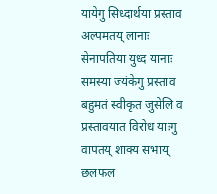यायेगु सिध्दार्थया प्रस्ताव अल्पमतय् लानाः सेनापतिया युध्द यानाः समस्या ज्यंकेगु प्रस्ताव बहुमतं स्वीकृत जुसेलि व प्रस्तावयात विरोध याःगु वापतय् शाक्य सभाय् छलफल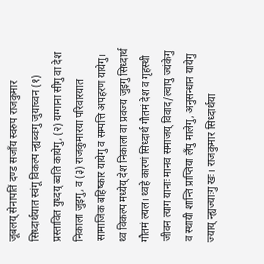जूबलय् सेनापतिं दण्ड सजाँय स्वरुप राजकुमार सिध्दार्थयात स्वंगू विकल्प न्ह्यब्वःगु जुयाच्वन (१) प्रस्तावित युध्दय् ब्वति कायेगु, (२) यग्गाना सीगु वा देश निकाला जुइगु, व (३) राजकुमारया परिवारयात सामाजिक बहिष्कार यायेगु व सम्पत्ति अपहरण यायेगु। थ्व विकल्प मध्येय् देश निकाला वा प्रवज्य जुइगु सिध्दार्थ गौतमं ल्यल। थ्वहे कारणं सिध्दार्थ गौतमं देश व गृहस्थी जीवन त्याग यानाः मानव समाजय् विवाद/ल्वापु ज्यंकेगु व स्थायी शान्ति प्राप्तिया लँपु मालेगु, अनुसन्धान यायेगु ज्याय् न्ह्यज्याःगु खः। राजकुमार सिध्दार्थया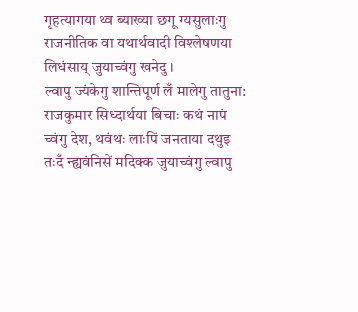गृहत्यागया थ्व ब्याख्या छगू ग्यसुलाःगु राजनीतिक वा यथार्थवादी विश्लेषणया लिधंसाय् जुयाच्वंगु खनेदु ।
ल्वापु ज्यंकेगु शान्तिपूर्ण लँ मालेगु तातुना:
राजकुमार सिध्दार्थया बिचाः कथं नापं च्वंगु देश, थवंथः लाःपिं जनताया दथुइ तःदँ न्ह्यवंनिसें मदिक्क जुयाच्वंगु ल्वापु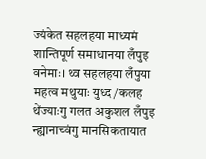ज्यंकेत सहलहया माध्यमं शान्तिपूर्ण समाधानया लँपुइ वनेमाः। थ्व सहलहया लँपुया महत्व मथुयाः युध्द/कलह थेंज्याःगु गलत अकुशल लँपुइ न्ह्यानाच्वंगु मानसिकतायात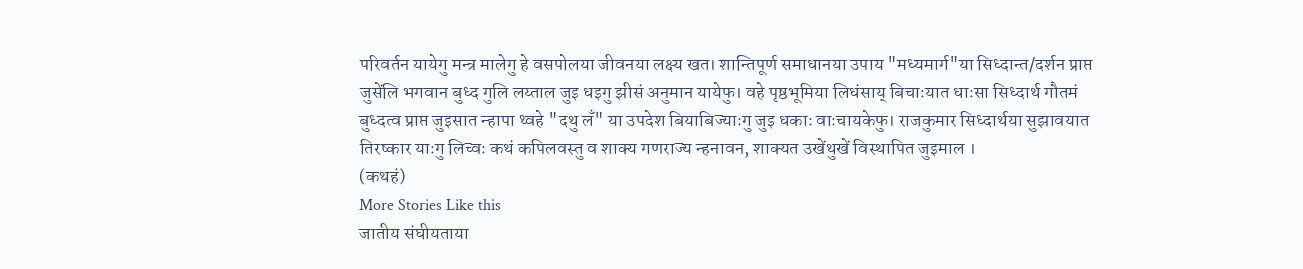परिवर्तन यायेगु मन्त्र मालेगु हे वसपोलया जीवनया लक्ष्य खत। शान्तिपूर्ण समाधानया उपाय "मध्यमार्ग"या सिध्दान्त/दर्शन प्राप्त जुसेंलि भगवान बुध्द गुलि लय्ताल जुइ धइगु झीसं अनुमान यायेफु। वहे पृष्ठभूमिया लिधंसाय् बिचाःयात धाःसा सिध्दार्थ गौतमं बुध्दत्व प्राप्त जुइसात न्हापा थ्वहे "दथु लँ" या उपदेश बियाबिज्याःगु जुइ धकाः वाःचायकेफु। राजकुमार सिध्दार्थया सुझावयात तिरष्कार याःगु लिच्वः कथं कपिलवस्तु व शाक्य गणराज्य न्हनावन, शाक्यत उखेंथुखें विस्थापित जुइमाल ।
(कथहं)
More Stories Like this
जातीय संघीयताया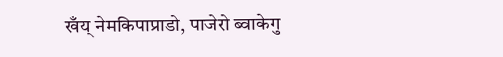खँय् नेमकिपाप्राडो, पाजेरो ब्वाकेगु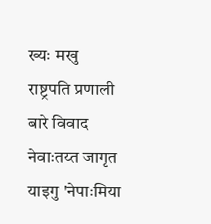ख्यः मखु
राष्ट्रपति प्रणाली बारे विवाद
नेवाःतय्त जागृत याइगु 'नेपाःमिया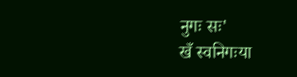नुगः सः'
खँ स्वनिगःया